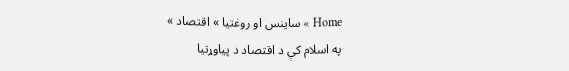Home » ساينس او روغتيا » اقتصاد »
په اسلام کې د اقتصاد د پياوړتيا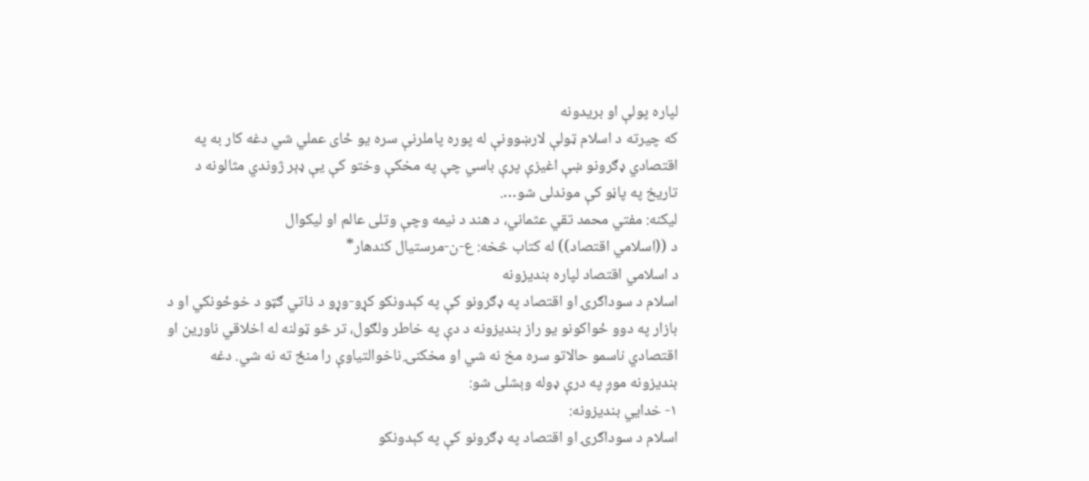لپاره پولې او بريدونه
که چيرته د اسلام ټولې لارښوونې له پوره پاملرنې سره يو ځاى عملي شي دغه کار به په اقتصادي ډګرونو ښې اغيزې پرې باسي چې په مخکې وختو کې يې ډېر ژوندي مثالونه د تاريخ په پاڼو کې موندلى شو….
ليکنه: مفتي محمد تقي عثماني، د هند د نیمه وچې وتلی عالم او ليکوال
د ((اسلامي اقتصاد)) له کتاب څخه: ع-ن-مرستيال کندهار*
د اسلامي اقتصاد لپاره بنديزونه
اسلام د سوداګرۍ او اقتصاد په ډګرونو کې په کېدونکو کړو-وړو د ذاتي ګټو د خوځونکي او د بازار په دوو ځواکونو يو راز بنديزونه د دې په خاطر ولګول، تر څو ټولنه له اخلاقي ناورين او اقتصادي ناسمو حالاتو سره مخ نه شي او مخکنۍ ناخوالتياوې را منځ ته نه شي. دغه بنديزونه موږ په درې ډوله وېشلى شو:
١- خدايي بنديزونه:
اسلام د سوداګرۍ او اقتصاد په ډګرونو کې په کېدونکو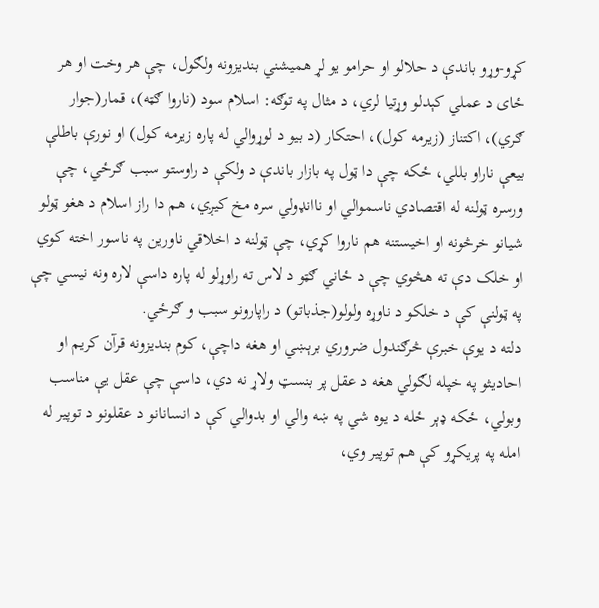کړو-وړو باندې د حلالو او حرامو يو لړ هميشني بنديزونه ولګول، چې هر وخت او هر ځاى د عملي کېدلو وړتيا لري، د مثال په توګه: اسلام سود (ناروا ګټه)، قمار(جوار ګري)، اکتناز (زيرمه کول)، احتکار (د بيو د لوړوالي له پاره زيرمه کول) او نورې باطلې بيعې ناراو بللي، ځکه چې دا ټول په بازار باندې د ولکې د راوستو سبب ګرځي، چې ورسره ټولنه له اقتصادي ناسموالي او ناانډولي سره مخ کيږي، هم دا راز اسلام د هغو ټولو شيانو خرڅونه او اخيستنه هم ناروا کړي، چې ټولنه د اخلاقي ناورين په ناسور اخته کوي او خلک دې ته هڅوي چې د ځاني ګټو د لاس ته راوړلو له پاره داسې لاره ونه نيسي چې په ټولنې کې د خلکو د ناوړه ولولو(جذباتو) د راپارونو سبب و ګرځي.
دلته د يوې خبرې څرګندول ضروري برېښي او هغه داچې، کوم بنديزونه قرآن کريم او احاديثو په خپله لګولي هغه د عقل پر بنسټ ولاړ نه دي، داسې چې عقل يې مناسب وبولي، ځکه ډېر ځله د يوه شي په ښه والي او بدوالي کې د انسانانو د عقلونو د توپير له امله په پريکړو کې هم توپير وي،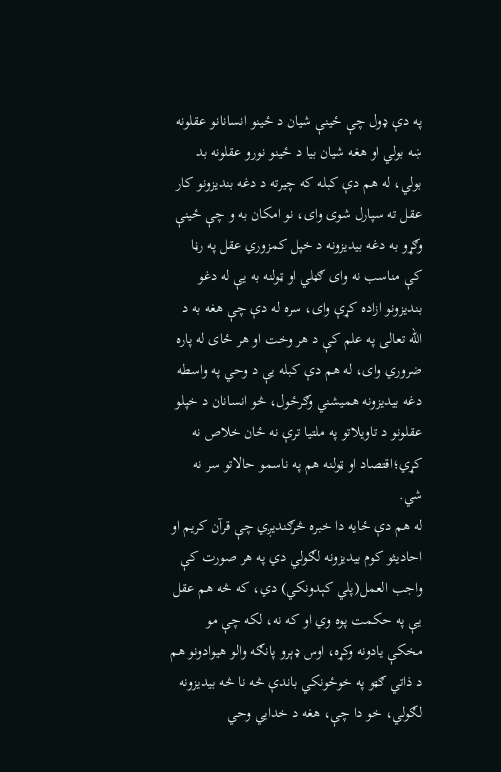په دې ډول چې ځينې شيان د ځينو انسانانو عقلونه ښه بولي او هغه شيان بيا د ځينو نورو عقلونه بد بولي، له هم دې کبله که چيرته د دغه بنديزونو کار عقل ته سپارل شوى واى، نو امکان به و چې ځينې وګړو به دغه بيديزونه د خپل کمزوري عقل په رڼا کې مناسب نه واى ګڼلي او ټولنه به يې له دغو بنديزونو ازاده کړې واى، سره له دې چې هغه به د الله تعالى په علم کې د هر وخت او هر ځاى له پاره ضروري واى، له هم دې کبله يې د وحي په واسطه دغه بيديزونه هميشني وګرځول، څو انسانان د خپلو عقلونو د تاويلاتو په ملتيا ترې نه ځان خلاص نه کړي؛اقتصاد او ټولنه هم په ناسمو حالاتو سر نه شي.
له هم دې ځايه دا خبره څرګنديږي چې قرآن کريم او احاديثو کوم بيديزونه لګولي دي په هر صورت کې واجب العمل(پلي کېدونکي) دي، که څه هم عقل يې په حکمت پوه وي او که نه، لکه چې مو مخکې يادونه وکړه، اوس ډېرو پانګه والو هيوادونو هم د ذاتي ګټو په خوځونکي باندې څه نا څه بيديزونه لګولي، خو دا چې، هغه د خدايي وحي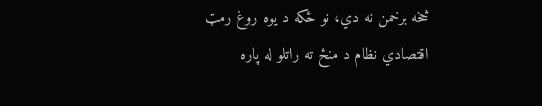څخه برخمن نه دي، نو ځکه د يوه روغ رمټ اقتصادي نظام د منځ ته راتلو له پاره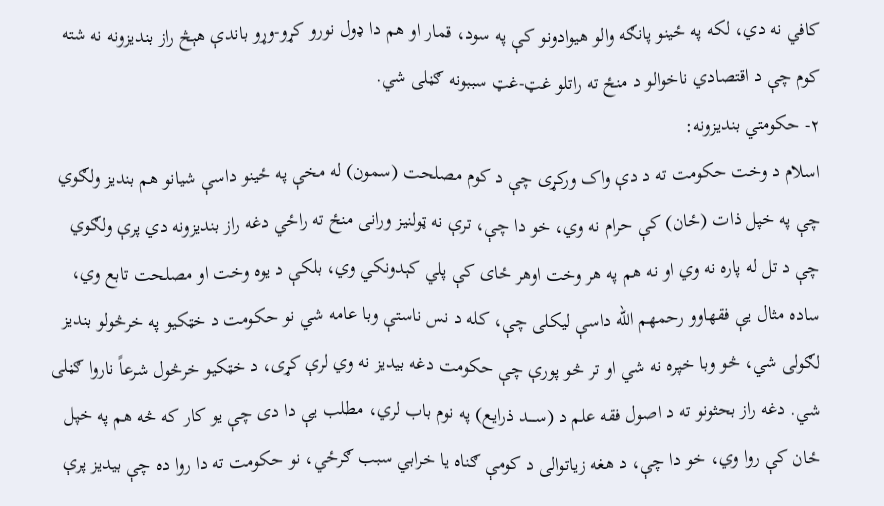کافي نه دي، لکه په ځينو پانګه والو هيوادونو کې په سود، قمار او هم دا ډول نورو کړو-وړو باندې هېڅ راز بنديزونه نه شته کوم چې د اقتصادي ناخوالو د منځ ته راتلو غټ-غټ سببونه ګڼلى شي.
٢- حکومتي بنديزونه:
اسلام د وخت حکومت ته د دې واک ورکړى چې د کوم مصلحت (سمون) له مخې په ځينو داسې شيانو هم بنديز ولګوي چې په خپل ذات (ځان) کې حرام نه وي، خو دا چې، ترې نه ټولنيز ورانى منځ ته راځي دغه راز بنديزونه دي پرې ولګوي چې د تل له پاره نه وي او نه هم په هر وخت اوهر ځاى کې پلي کېدونکي وي، بلکې د يوه وخت او مصلحت تابع وي، ساده مثال يې فقهاوو رحمهم الله داسې ليکلى چې، کله د نس ناستې وبا عامه شي نو حکومت د خټکيو په خرڅولو بنديز لګولى شي، څو وبا خپره نه شي او تر څو پورې چې حکومت دغه بيديز نه وي لرې کړى، د خټکيو خرڅول شرعاً ناروا ګڼلى شي. دغه راز بحثونو ته د اصول فقه علم د (ســــد ذرايع) په نوم باب لري، مطلب يې دا دى چې يو کار که څه هم په خپل ځان کې روا وي، خو دا چې، د هغه زياتوالى د کومې ګناه يا خرابي سبب ګرځي، نو حکومت ته دا روا ده چې بيديز پرې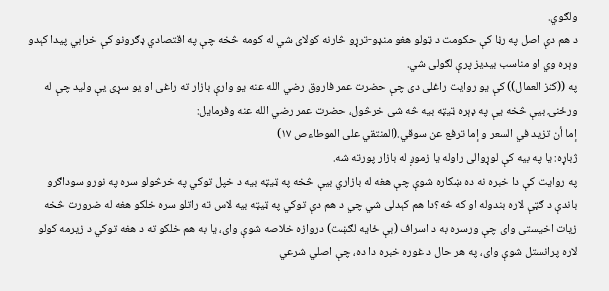ولګوي.
د هم دې اصل په رڼا کې حکومت د ټولو هغو منډو-ترړو څارنه کولاى شي له کومه څخه چې په اقتصادي ډګرونو کې خرابي پيدا کېدو وېره وي او مناسب بيديز پرې لګولى شي.
په ((کنز العمال)) کې يو روايت راغلى دى چې حضرت عمر فاروق رضي الله عنه يو وارې بازار ته راغى او يو سړى يې وليد چې له ورځنۍ بيې څخه يې په ډېره ټيټه بيه څه شى خرڅول، حضرت عمر رضي الله عنه وفرمايل:
إما أن تزيد في السعر و إما ترفع عن سوقي.(المنتقي على الموطاءص ١٧)
ژباړه: يا په بيه کې لوړوالى راوله يا زموږ له بازار پورته شه.
په روايت کې دا خبره نه ده ښکاره شوې چې هغه له بازاري بيې څخه په ټيټه بيه د خپل توکي په خرڅولو سره په نورو سوداګرو باندې د ګټې لاره بندوله او که څه؟دا هم کېدلى شي چي د هم دې توکي په ټيټه بيه لاس ته راتلو سره خلکو هغه له ضرورت څخه زيات اخيستى واى چې ورسره به د اسراف (بې ځايه لګښت) دروازه خلاصه شوې واى، يا به هم خلکو ته د هغه توکي د زيرمه کولو لاره پرانستل شوې واى، په هر حال د غوره خبره دا ده، چې اصلي شرعي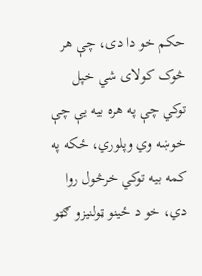حکم خو دا دى، چې هر څوک کولاى شي خپل توکي چې په هره بيه يې چې خوښه وي وپلوري، ځکه په کمه بيه توکي خرڅول روا دي، خو د ځينو ټولنيزو ګټو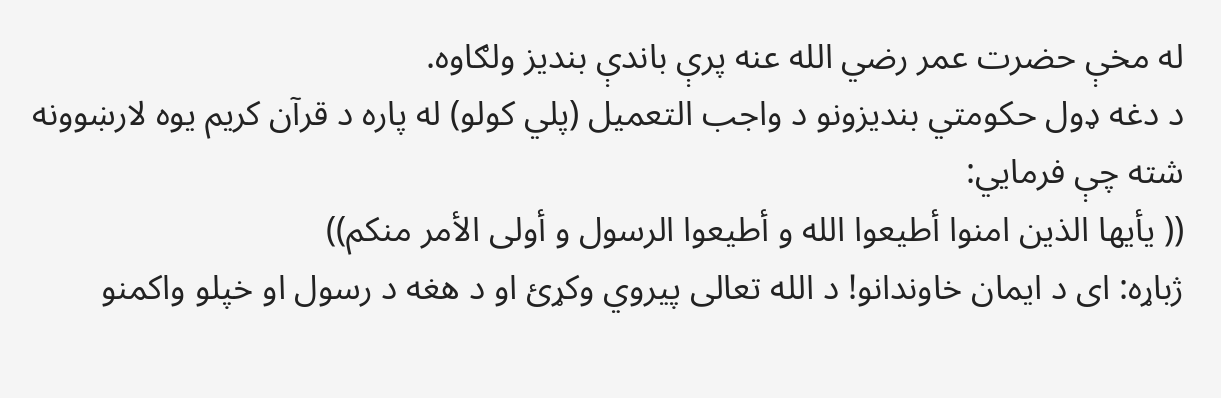له مخې حضرت عمر رضي الله عنه پرې باندې بنديز ولګاوه.
د دغه ډول حکومتي بنديزونو د واجب التعميل (پلي کولو) له پاره د قرآن کريم يوه لارښوونه شته چې فرمايي:
(( يأيها الذين امنوا أطيعوا الله و أطيعوا الرسول و أولى الأمر منکم))
ژباړه: اى د ايمان خاوندانو! د الله تعالى پيروي وکړئ او د هغه د رسول او خپلو واکمنو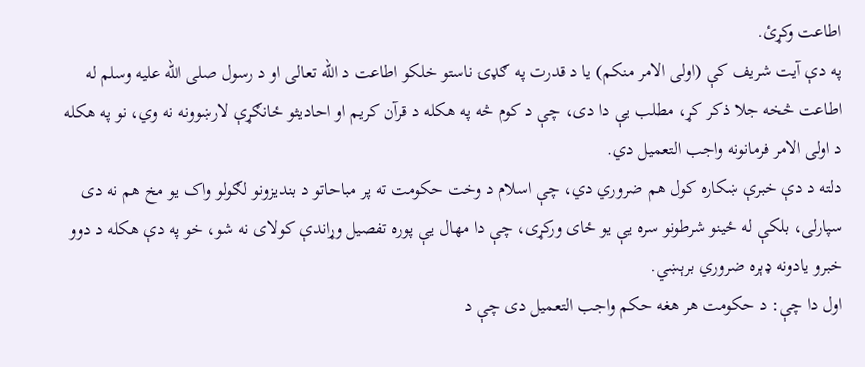اطاعت وکړئ.
په دې آيت شريف کې (اولى الامر منکم) يا د قدرت په ګډۍ ناستو خلکو اطاعت د الله تعالى او د رسول صلى الله عليه وسلم له اطاعت څخه جلا ذکر کړ، مطلب يې دا دى، چې د کوم څه په هکله د قرآن کريم او احاديثو ځانګړې لارښوونه نه وي، نو په هکله د اولى الامر فرمانونه واجب التعميل دي.
دلته د دې خبرې ښکاره کول هم ضروري دي، چې اسلام د وخت حکومت ته پر مباحاتو د بنديزونو لګولو واک يو مخ هم نه دى سپارلى، بلکې له ځينو شرطونو سره يې يو ځاى ورکړى، چې دا مهال يې پوره تفصيل وړاندې کولاى نه شو، خو په دې هکله د دوو خبرو يادونه ډېره ضروري برېښي.
اول دا چې: د حکومت هر هغه حکم واجب التعميل دى چې د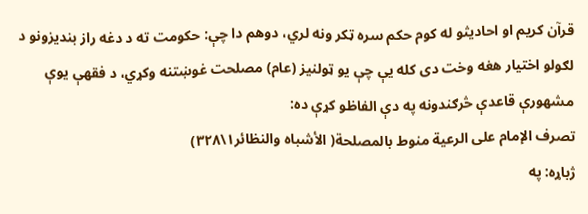قرآن کريم او احاديثو له کوم حکم سره ټکر ونه لري، دوهم دا چې: حکومت ته د دغه راز بنديزونو د لګولو اختيار هغه وخت دى کله يې چې يو ټولنيز (عام) مصلحت غوښتنه وکړي، د فقهې يوې مشهورې قاعدې څرګندونه په دې الفاظو کړې ده:
تصرف الإمام على الرعية منوط بالمصلحة( الأشباه والنظائر١\٣٢٨)
ژباړه: په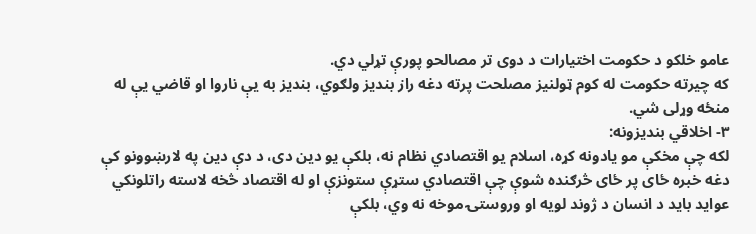عامو خلکو د حکومت اختيارات د دوى تر مصالحو پورې تړلي دي.
که چيرته حکومت له کوم ټولنيز مصلحت پرته دغه راز بنديز ولګوي، بنديز به يې ناروا او قاضي يې له منځه وړلى شي.
٣- اخلاقي بنديزونه:
لکه چې مخکې مو يادونه کړه، اسلام يو اقتصادي نظام نه، بلکې يو دين دى، د دې دين په لارښوونو کې دغه خبره ځاى پر ځاى څرګنده شوې چې اقتصادي ستړې ستونزې او له اقتصاد څخه لاسته راتلونکي عوايد بايد د انسان د ژوند لويه او وروستۍ موخه نه وي، بلکې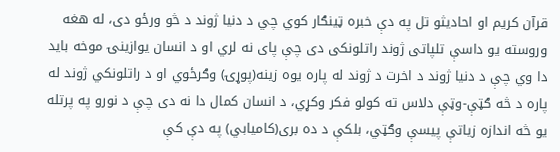قرآن کريم او احاديثو تل په دې خبره ټينګار کوي چي د دنيا ژوند د څو ورځو دى، له هغه وروسته يو داسې تلپاتى ژوند راتلونکى دى چې پاى نه لري او د انسان يوازينۍ موخه بايد دا وي چې د دنيا ژوند د اخرت د ژوند له پاره يوه زينه(پوړۍ) وګرځوي او د راتلونکي ژوند له پاره د څه ګټې-وټې دلاس ته کولو فکر وکړي، د انسان کمال دا نه دى چې د نورو په پرتله يو څه اندازه زياتې پيسې وګټي، بلکې د ده برى(کاميابي) په دې کې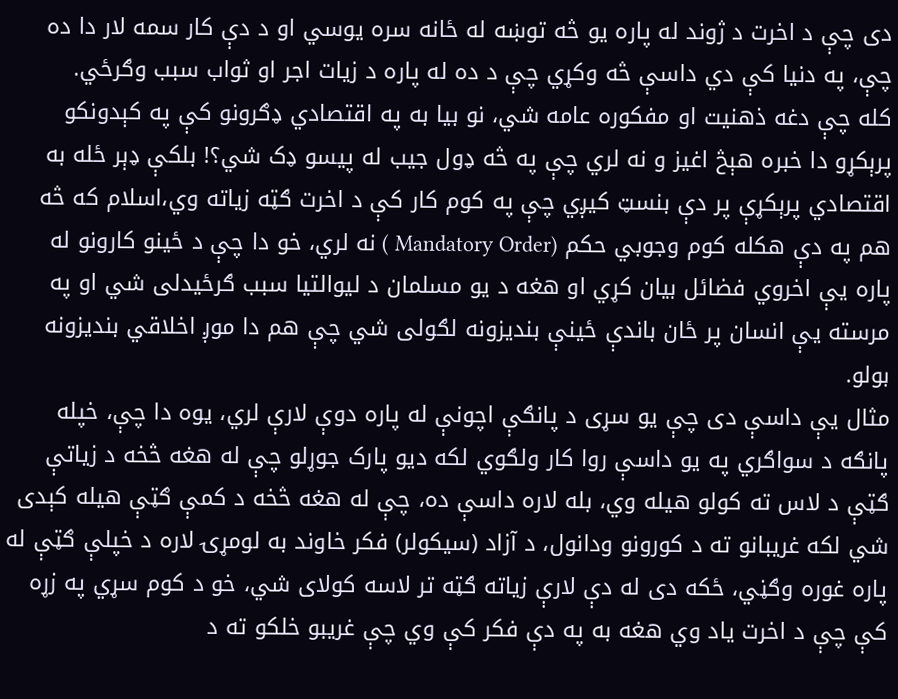دى چې د اخرت د ژوند له پاره يو څه توښه له ځانه سره يوسي او د دې کار سمه لار دا ده چې، په دنيا کې دي داسې څه وکړي چې د ده له پاره د زيات اجر او ثواب سبب وګرځي.
کله چې دغه ذهنيت او مفکوره عامه شي، نو بيا به په اقتصادي ډګرونو کې په کېدونکو پرېکړو دا خبره هېڅ اغيز و نه لري چې په څه ډول جيب له پيسو ډک شي؟! بلکې ډېر ځله به اقتصادي پرېکړې پر دې بنسټ کيږي چې په کوم کار کې د اخرت ګټه زياته وي،اسلام که څه هم په دې هکله کوم وجوبي حکم (Mandatory Order ) نه لري، خو دا چې د ځينو کارونو له پاره يې اخروي فضائل بيان کړي او هغه د يو مسلمان د ليوالتيا سبب ګرځيدلى شي او په مرسته يې انسان پر ځان باندې ځينې بنديزونه لګولى شي چې هم دا موږ اخلاقي بنديزونه بولو.
مثال يې داسې دى چې يو سړى د پانګې اچونې له پاره دوې لارې لري، يوه دا چې، خپله پانګه د سواګري په يو داسې روا کار ولګوي لکه ديو پارک جوړلو چې له هغه څخه د زياتې ګټې د لاس ته کولو هيله وي، بله لاره داسې ده، چې له هغه څخه د کمې ګټې هيله کېدى شي لکه غريبانو ته د کورونو ودانول، د آزاد (سيکولر) فکر خاوند به لومړۍ لاره د خپلې ګټې له پاره غوره وګڼي، ځکه دى له دې لارې زياته ګټه تر لاسه کولاى شي، خو د کوم سړي په زړه کې چې د اخرت ياد وي هغه به په دې فکر کې وي چې غريبو خلکو ته د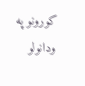کورونو په ودانولو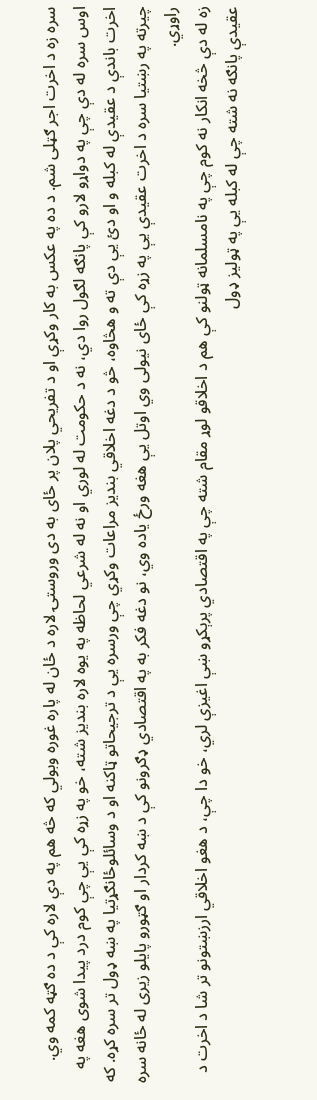سره زه د اخرت اجر ګټلى شم. د ده په عکس به کار وکړې او د تفريحي پلان پر ځاى به دى وروستۍ لاره د ځان له پاره غوره وبولي که څه هم په دې لاره کې د ده ګټه کمه وي.
اوس سره له دې چې په دواړو لارو کې پانګه لګول روا دي، نه د حکومت له لوري او نه له شرعي لحاظه په يوه لاره بنديز شته، خو په زړه کې يې چې کوم درد پيدا شوى هغه په اخرت باندې د عقيدې له کبله و او دئ يې دې ته و هڅاوه، څو د دغه اخلاقي بنديز مراعات وکړي چې ورسره يې د ترجيحاتو ټاکنه او د وسائلوځانګړتيا په ښه ډول تر سره کړه. که چيرته په رښتيا سره د اخرت عقيدې يې په زړه کې ځاى نيولى وي اوتل يې هغه ورځ ياده وي، نو دغه فکر به په اقتصادي ډګرونو کې د ښه کردار او ګټورو پايلو زيرى له ځانه سره راوړي.
زه له دې څخه انکار نه کوم چې په نامسلمانه ټولنو کې هم د اخلاقو لوړ مقام شته چې په اقتصادي پرېکړو ښې اغيزې لري، خو دا چې، د هغو اخلاقي ارزښتونو تر شا د اخرت د عقيدې پانګه نه شته چې له کبله يې په ټوليز ډول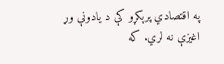په اقتصادي پرېکړو کې د يادونې وړ اغيزې نه لري. که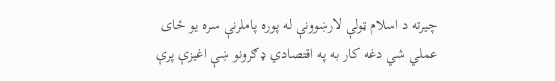چيرته د اسلام ټولې لارښوونې له پوره پاملرنې سره يو ځاى عملي شي دغه کار به په اقتصادي ډګرونو ښې اغيزې پرې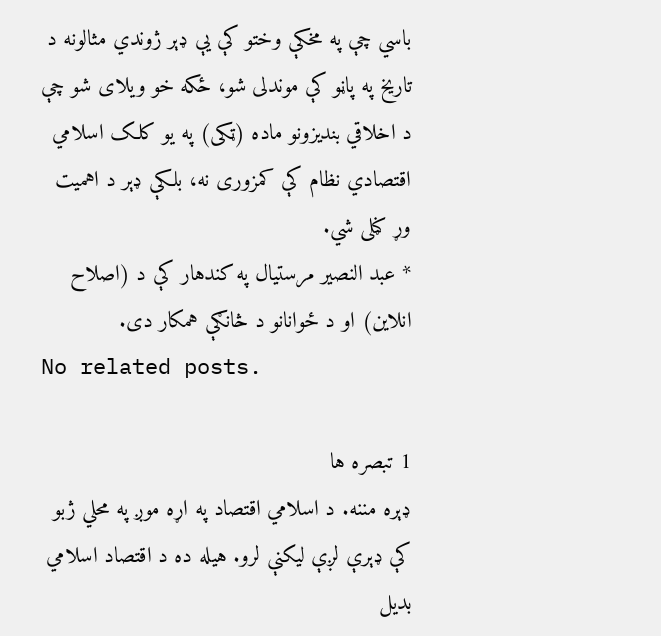باسي چې په مخکې وختو کې يې ډېر ژوندي مثالونه د تاريخ په پاڼو کې موندلى شو، ځکه خو ويلاى شو چې د اخلاقي بنديزونو ماده (ټکى) په يو کلک اسلامي اقتصادي نظام کې کمزورى نه، بلکې ډېر د اهميت وړ کڼلى شي.
* عبد النصير مرستيال په کندهار کې د (اصلاح انلاين) او د ځوانانو د څانګې همکار دى.
No related posts.

1 تبصره ها
ډېره مننه. د اسلامي اقتصاد په اړه موږ په محلي ژبو کې ډېرې لږې ليکنې لرو. هيله ده د اقتصاد اسلامي بديل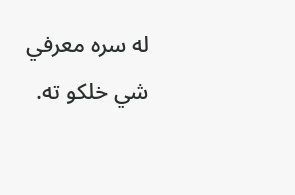له سره معرفي شي خلکو ته.